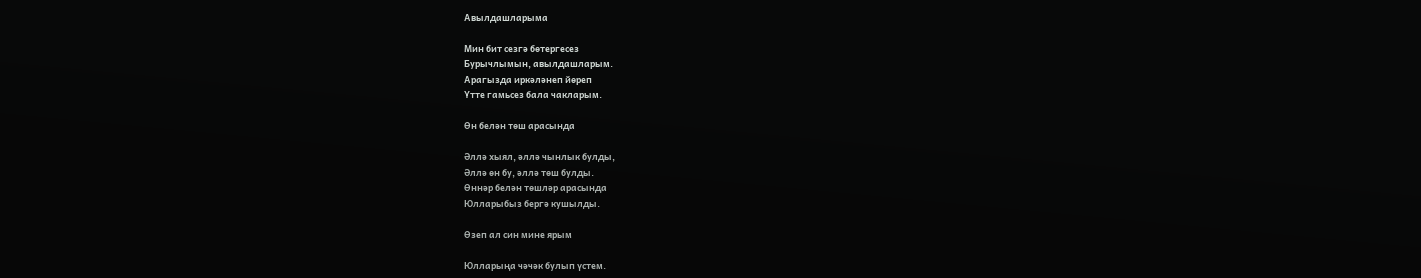Авылдашларыма

Мин бит сезгә бөтергесез
Бурычлымын, авылдашларым.
Арагызда иркәләнеп йөреп
Үтте гамьсез бала чакларым.

Өн белән төш арасында

Әллә хыял, әллә чынлык булды,
Әллә өн бу, әллә төш булды.
Өннәр белән төшләр арасында
Юлларыбыз бергә кушылды.

Өзеп ал син мине ярым

Юлларыңа чәчәк булып үстем.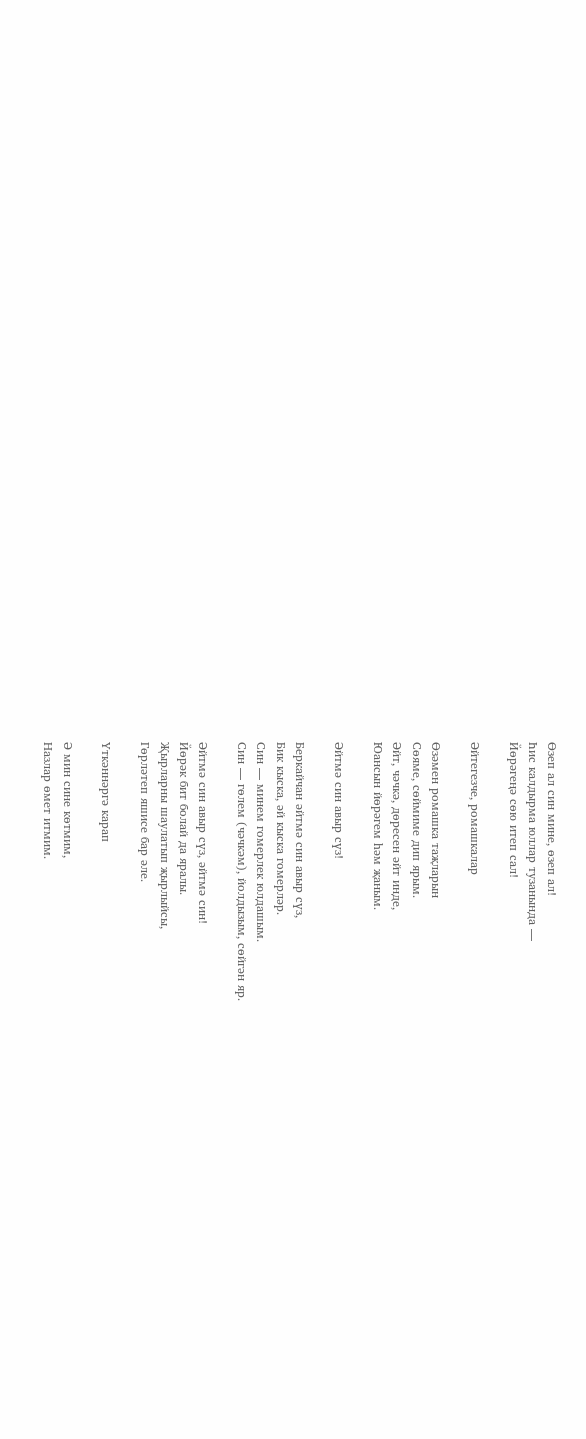Өзеп ал син мине, өзеп ал!
Һис калдырма юллар тузанында —
Йөрәгеңә сөю итеп сал!

Әйтегезче, ромашкалар

Өзәмен ромашка таҗларын
Сөяме, сөймиме дип ярым.
Әйт, чәчкә, дөресен әйт инде,
Юансын йөрәгем һәм җаным.

Әйтмә син авыр сүз!

Беркайчан әйтмә син авыр сүз,
Бик кыска, әй кыска гомерләр.
Син — минем гомерлек юлдашым.
Син — гөлем (чәчкәм), йолдызым, сөйгән яр.

Әйтмә син авыр сүз, әйтмә син!
Йөрәк бит болай да яралы.
Җырларны шаулатып җырлыйсы,
Гөрләтеп яшисе бар әле.

Үткәннәргә карап

Ә мин сине көтмим,
Назлар өмет итмим.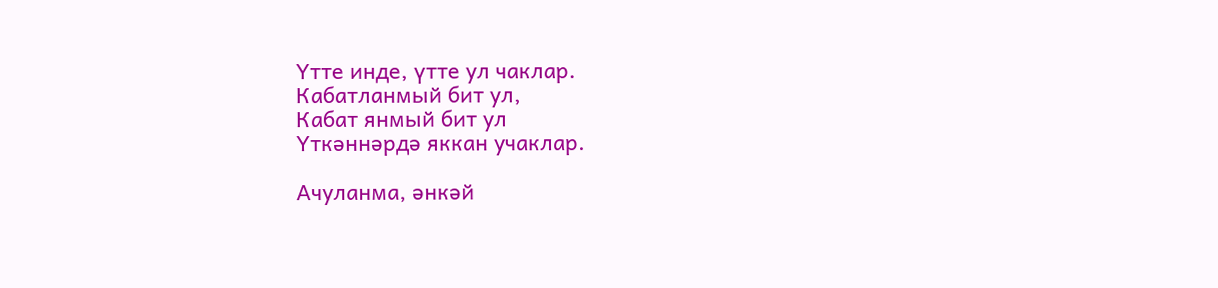Үтте инде, үтте ул чаклар.
Кабатланмый бит ул,
Кабат янмый бит ул
Үткәннәрдә яккан учаклар.

Ачуланма, әнкәй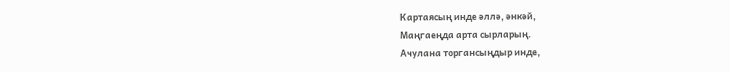Картаясың инде әллә, әнкәй,
Маңгаеңда арта сырларың.
Ачулана торгансыңдыр инде,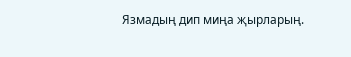Язмадың дип миңа җырларың.